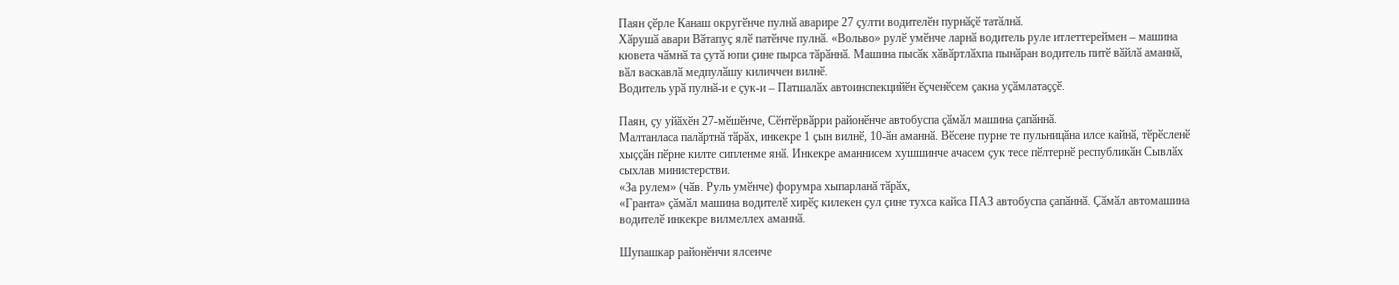Паян ҫӗрле Канаш округӗнче пулнӑ аварире 27 ҫулти водителӗн пурнӑҫӗ татӑлнӑ.
Хӑрушӑ авари Вӑтапуҫ ялӗ патӗнче пулнӑ. «Вольво» рулӗ умӗнче ларнӑ водитель руле итлеттереймен – машина кювета чӑмнӑ та ҫутӑ юпи ҫине пырса тӑрӑннӑ. Машина пысӑк хӑвӑртлӑхпа пынӑран водитель питӗ вӑйлӑ аманнӑ, вӑл васкавлӑ медпулӑшу киличчен вилнӗ.
Водитель урӑ пулнӑ-и е ҫук-и – Патшалӑх автоинспекцийӗн ӗҫченӗсем ҫакна уҫӑмлатаҫҫӗ.

Паян, ҫу уйӑхӗн 27-мӗшӗнче, Сӗнтӗрвӑрри районӗнче автобуспа ҫӑмӑл машина ҫапӑннӑ.
Малтанласа палӑртнӑ тӑрӑх, инкекре 1 ҫын вилнӗ, 10-ӑн аманнӑ. Вӗсене пурне те пульницӑна илсе кайнӑ, тӗрӗсленӗ хыҫҫӑн пӗрне килте сипленме янӑ. Инкекре аманнисем хушшинче ачасем ҫук тесе пӗлтернӗ республикӑн Сывлӑх сыхлав министерстви.
«За рулем» (чӑв. Руль умӗнче) форумра хыпарланӑ тӑрӑх,
«Гранта» ҫӑмӑл машина водителӗ хирӗҫ килекен ҫул ҫине тухса кайса ПАЗ автобуспа ҫапӑннӑ. Ҫӑмӑл автомашина водителӗ инкекре вилмеллех аманнӑ.

Шупашкар районӗнчи ялсенче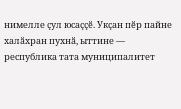нимелле ҫул юсаҫҫӗ. Укҫан пӗр пайне халӑхран пухнӑ, ыттине — республика тата муниципалитет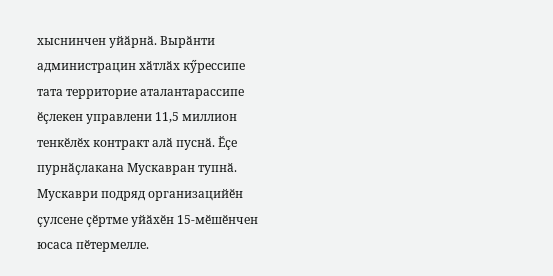хыснинчен уйӑрнӑ. Вырӑнти администрацин хӑтлӑх кӳрессипе тата территорие аталантарассипе ӗҫлекен управлени 11,5 миллион тенкӗлӗх контракт алӑ пуснӑ. Ӗҫе пурнӑҫлакана Мускавран тупнӑ.
Мускаври подряд организацийӗн ҫулсене ҫӗртме уйӑхӗн 15-мӗшӗнчен юсаса пӗтермелле.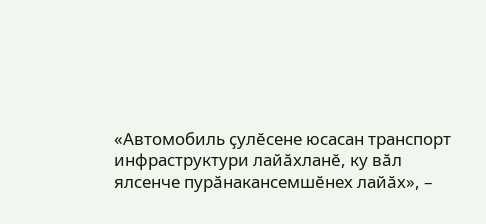«Автомобиль ҫулӗсене юсасан транспорт инфраструктури лайӑхланӗ, ку вӑл ялсенче пурӑнакансемшӗнех лайӑх», –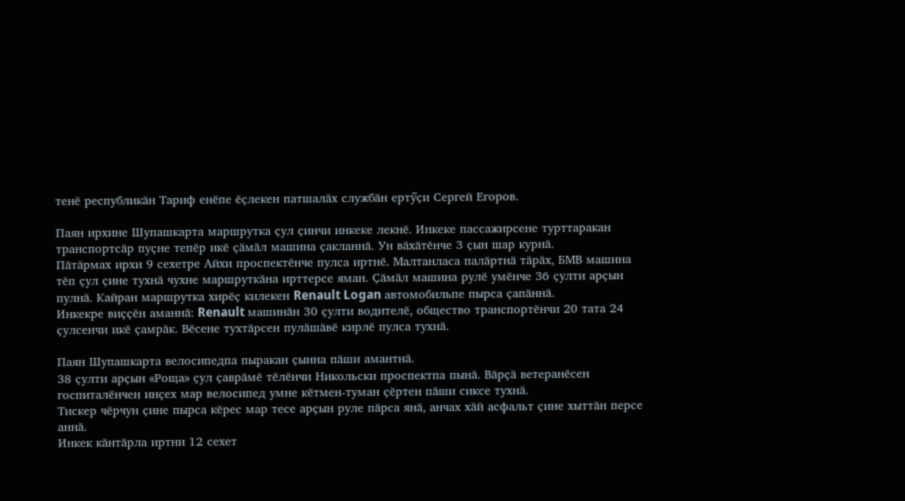тенӗ республикӑн Тариф енӗпе ӗҫлекен патшалӑх службӑн ертӳҫи Сергей Егоров.

Паян ирхине Шупашкарта маршрутка ҫул ҫинчи инкеке лекнӗ. Инкеке пассажирсене турттаракан транспортсӑр пуҫне тепӗр икӗ ҫӑмӑл машина ҫакланнӑ. Ун вӑхӑтӗнче 3 ҫын шар курнӑ.
Пӑтӑрмах ирхи 9 сехетре Айхи проспектӗнче пулса иртнӗ. Малтанласа палӑртнӑ тӑрӑх, БМВ машина тӗп ҫул ҫине тухнӑ чухне маршруткӑна ирттерсе яман. Ҫӑмӑл машина рулӗ умӗнче 36 ҫулти арҫын пулнӑ. Кайран маршрутка хирӗҫ килекен Renault Logan автомобильпе пырса ҫапӑннӑ.
Инкекре виҫҫӗн аманнӑ: Renault машинӑн 30 ҫулти водителӗ, общество транспортӗнчи 20 тата 24 ҫулсенчи икӗ ҫамрӑк. Вӗсене тухтӑрсен пулӑшӑвӗ кирлӗ пулса тухнӑ.

Паян Шупашкарта велосипедпа пыракан ҫынна пӑши амантнӑ.
38 ҫулти арҫын «Роща» ҫул ҫаврӑмӗ тӗлӗнчи Никольски проспектпа пынӑ. Вӑрҫӑ ветеранӗсен госпиталӗнчен инҫех мар велосипед умне кӗтмен-туман ҫӗртен пӑши сиксе тухнӑ.
Тискер чӗрчун ҫине пырса кӗрес мар тесе арҫын руле пӑрса янӑ, анчах хӑй асфальт ҫине хыттӑн персе аннӑ.
Инкек кӑнтӑрла иртни 12 сехет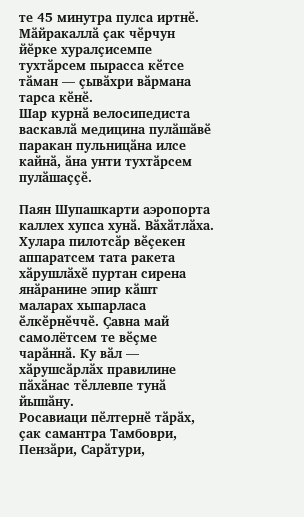те 45 минутра пулса иртнӗ.
Мӑйракаллӑ ҫак чӗрчун йӗрке хуралҫисемпе тухтӑрсем пырасса кӗтсе тӑман — ҫывӑхри вӑрмана тарса кӗнӗ.
Шар курнӑ велосипедиста васкавлӑ медицина пулӑшӑвӗ паракан пульницӑна илсе кайнӑ, ӑна унти тухтӑрсем пулӑшаҫҫӗ.

Паян Шупашкарти аэропорта каллех хупса хунӑ. Вӑхӑтлӑха.
Хулара пилотсӑр вӗҫекен аппаратсем тата ракета хӑрушлӑхӗ пуртан сирена янӑранине эпир кӑшт маларах хыпарласа ӗлкӗрнӗччӗ. Ҫавна май самолётсем те вӗҫме чарӑннӑ. Ку вӑл — хӑрушсӑрлӑх правилине пӑхӑнас тӗллевпе тунӑ йышӑну.
Росавиаци пӗлтернӗ тӑрӑх, ҫак самантра Тамбоври, Пензӑри, Сарӑтури,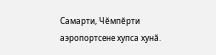Самарти, Чӗмпӗрти аэропортсене хупса хунӑ.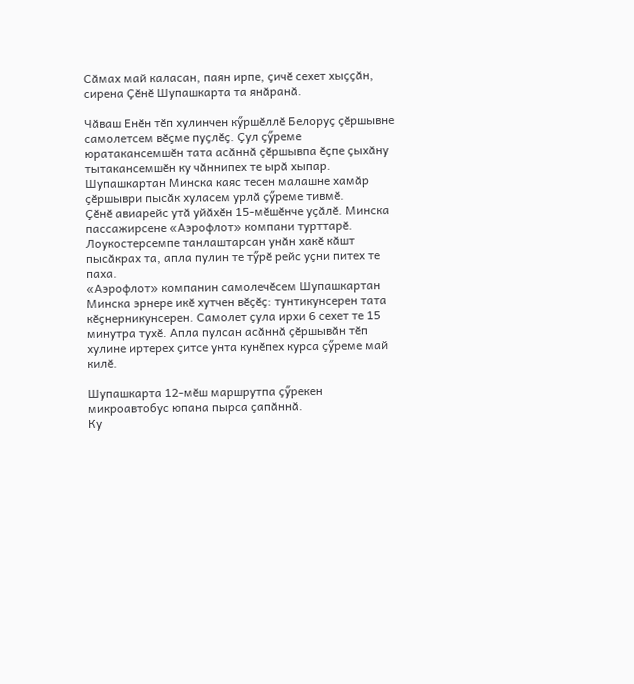Сӑмах май каласан, паян ирпе, ҫичӗ сехет хыҫҫӑн, сирена Ҫӗнӗ Шупашкарта та янӑранӑ.

Чӑваш Енӗн тӗп хулинчен кӳршӗллӗ Белоруҫ ҫӗршывне самолетсем вӗҫме пуҫлӗҫ. Ҫул ҫӳреме юратакансемшӗн тата асӑннӑ ҫӗршывпа ӗҫпе ҫыхӑну тытакансемшӗн ку чӑннипех те ырӑ хыпар. Шупашкартан Минска каяс тесен малашне хамӑр ҫӗршыври пысӑк хуласем урлӑ ҫӳреме тивмӗ.
Ҫӗнӗ авиарейс утӑ уйӑхӗн 15-мӗшӗнче уҫӑлӗ. Минска пассажирсене «Аэрофлот» компани турттарӗ. Лоукостерсемпе танлаштарсан унӑн хакӗ кӑшт пысӑкрах та, апла пулин те тӳрӗ рейс уҫни питех те паха.
«Аэрофлот» компанин самолечӗсем Шупашкартан Минска эрнере икӗ хутчен вӗҫӗҫ: тунтикунсерен тата кӗҫнерникунсерен. Самолет ҫула ирхи 6 сехет те 15 минутра тухӗ. Апла пулсан асӑннӑ ҫӗршывӑн тӗп хулине иртерех ҫитсе унта кунӗпех курса ҫӳреме май килӗ.

Шупашкарта 12-мӗш маршрутпа ҫӳрекен микроавтобус юпана пырса ҫапӑннӑ.
Ку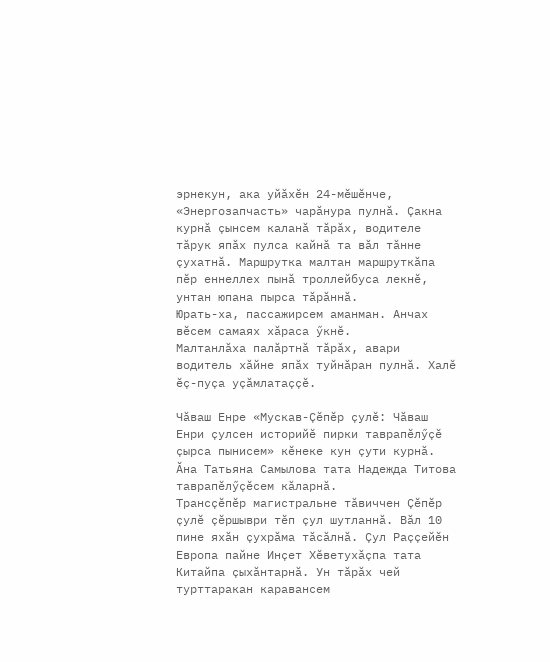эрнекун, ака уйӑхӗн 24-мӗшӗнче, «Энергозапчасть» чарӑнура пулнӑ. Ҫакна курнӑ ҫынсем каланӑ тӑрӑх, водителе тӑрук япӑх пулса кайнӑ та вӑл тӑнне ҫухатнӑ. Маршрутка малтан маршруткӑпа пӗр еннеллех пынӑ троллейбуса лекнӗ, унтан юпана пырса тӑрӑннӑ.
Юрать-ха, пассажирсем аманман. Анчах вӗсем самаях хӑраса ӳкнӗ.
Малтанлӑха палӑртнӑ тӑрӑх, авари водитель хӑйне япӑх туйнӑран пулнӑ. Халӗ ӗҫ-пуҫа уҫӑмлатаҫҫӗ.

Чӑваш Енре «Мускав-Ҫӗпӗр ҫулӗ: Чӑваш Енри ҫулсен историйӗ пирки таврапӗлӳҫӗ ҫырса пынисем» кӗнеке кун ҫути курнӑ. Ӑна Татьяна Самылова тата Надежда Титова таврапӗлӳҫӗсем кӑларнӑ.
Трансҫӗпӗр магистральне тӑвиччен Ҫӗпӗр ҫулӗ ҫӗршыври тӗп ҫул шутланнӑ. Вӑл 10 пине яхӑн ҫухрӑма тӑсӑлнӑ. Ҫул Раҫҫейӗн Европа пайне Инҫет Хӗветухӑҫпа тата Китайпа ҫыхӑнтарнӑ. Ун тӑрӑх чей турттаракан каравансем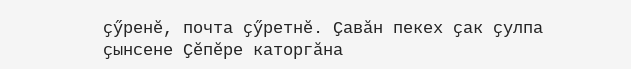ҫӳренӗ, почта ҫӳретнӗ. Ҫавӑн пекех ҫак ҫулпа ҫынсене Ҫӗпӗре каторгӑна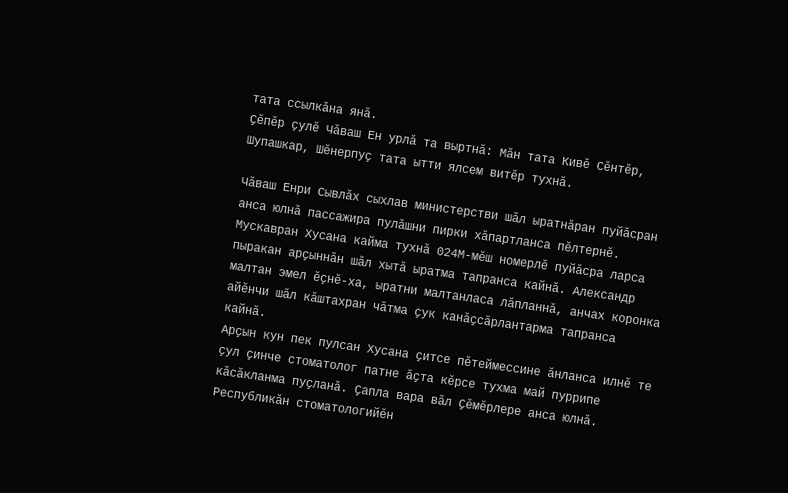тата ссылкӑна янӑ.
Ҫӗпӗр ҫулӗ Чӑваш Ен урлӑ та выртнӑ: Мӑн тата Кивӗ Сӗнтӗр, Шупашкар, Шӗнерпуҫ тата ытти ялсем витӗр тухнӑ.

Чӑваш Енри Сывлӑх сыхлав министерстви шӑл ыратнӑран пуйӑсран анса юлнӑ пассажира пулӑшни пирки хӑпартланса пӗлтернӗ.
Мускавран Хусана кайма тухнӑ 024М-мӗш номерлӗ пуйӑсра ларса пыракан арҫыннӑн шӑл хытӑ ыратма тапранса кайнӑ. Александр малтан эмел ӗҫнӗ-ха, ыратни малтанласа лӑпланнӑ, анчах коронка айӗнчи шӑл кӑштахран чӑтма ҫук канӑҫсӑрлантарма тапранса кайнӑ.
Арҫын кун пек пулсан Хусана ҫитсе пӗтеймессине ӑнланса илнӗ те ҫул ҫинче стоматолог патне ӑҫта кӗрсе тухма май пуррипе кӑсӑкланма пуҫланӑ. Ҫапла вара вӑл Ҫӗмӗрлере анса юлнӑ. Республикӑн стоматологийӗн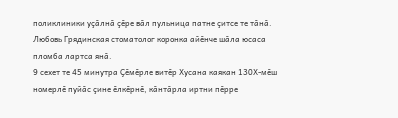поликлиники уҫӑлнӑ ҫӗре вӑл пульница патне ҫитсе те тӑнӑ.
Любовь Грядинская стоматолог коронка айӗнче шӑла юсаса пломба лартса янӑ.
9 сехет те 45 минутра Ҫӗмӗрле витӗр Хусана каякан 130Х-мӗш номерлӗ пуйӑс ҫине ӗлкӗрнӗ, кӑнтӑрла иртни пӗрре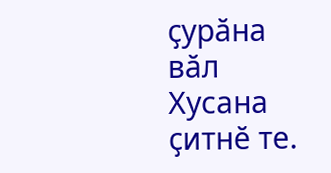ҫурӑна вӑл Хусана ҫитнӗ те.